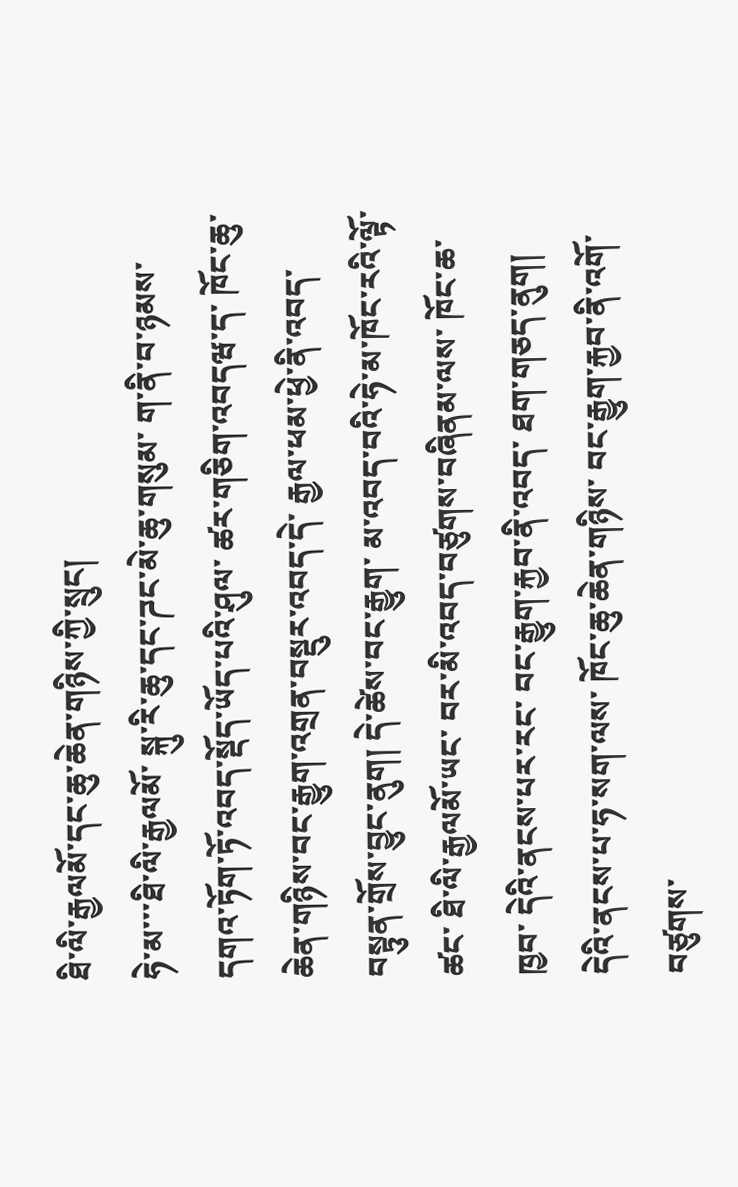ཐི་ལི་རྒྱལམོ་དང་ཆུ་ཆེན་གཉིས་ཀྱི་སྲུང།
ཧེ་མ་་་ཐི་ལི་རྒྱལམོ་ སྐུ་རི་ཆུ་དང་ཌང་མེ་ཆུ་གསུམ་ ག་ནི་བ་ཉམས་དགའ་ཏོག་ཏོ་འབད་སྡོད་ཡོད་པའི་ཤུལ་ ཚར་གཅིག་འབདཝ་ད་ ཁོང་ཆུ་ཆེན་གཉིས་བང་རྒྱུག་འགྲན་བསྡུར་འབད་དེ་ རྒྱལ་ཕམ་ཕྱེ་ནི་འབད་བསྟུན་གྲོས་བྱུང་ནུག། དེ་ཚེས་བང་རྒྱུག་ མ་འབད་བའི་ཧེ་མ་ཁོང་རའི་ལྟོ་ཚང་ ཐི་ལི་རྒྱལམོ་ཡང་ བར་མི་འབད་བཙུགས་བཞིནམ་ལས་ ཁོང་ཆ་ཁྱབ་ དེའི་ནངས་པར་རང་ བང་རྒྱུག་རྐྱབ་ནི་འབད་ ཐག་གཅད་ནུག།
དེའི་ནངས་པ་ཧ་སག་ལས་ ཁོང་ཆུ་ཆེན་གཉིས་ བང་རྒྱུག་རྐྱབ་ནི་འགོ་བཙུགས་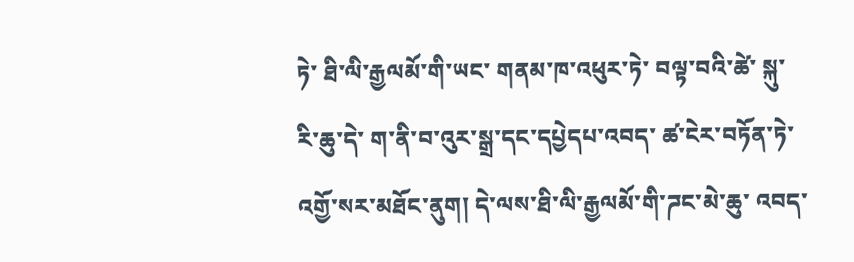ཏེ་ ཐི་ལི་རྒྱལམོ་གི་ཡང་ གནམ་ཁ་འཕུར་ཏེ་ བལྟ་བའི་ཚེ་ སྐུ་རི་ཆུ་དེ་ ག་ནི་བ་འུར་སྒྲ་དང་དཔྱེདཔ་འབད་ ཚ་ངེར་བཏོན་ཏེ་འགྱོ་སར་མཐོང་ནུག། དེ་ལས་ཐི་ལི་རྒྱལམོ་གི་ཌང་མེ་ཆུ་ འབད་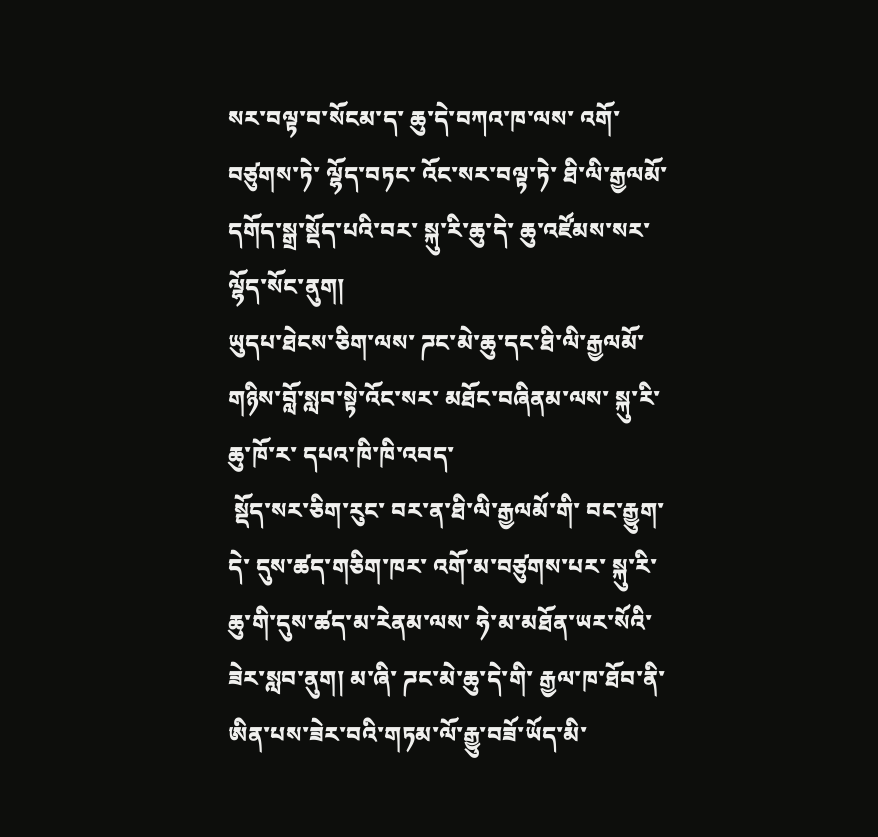སར་བལྟ་བ་སོངམ་ད་ ཆུ་དེ་བཀའ་ཁ་ལས་ འགོ་བཙུགས་ཏེ་ ལྷོད་བཏང་ འོང་སར་བལྟ་ཏེ་ ཐི་ལི་རྒྱལམོ་ དགོད་སྒྲ་སྡོད་པའི་བར་ སྐུ་རི་ཆུ་དེ་ ཆུ་འཛོམས་སར་ ལྷོད་སོང་ནུག།
ཡུདཔ་ཐེངས་ཅིག་ལས་ ཌང་མེ་ཆུ་དང་ཐི་ལི་རྒྱལམོ་གཉིས་བློ་སླབ་སྟེ་འོང་སར་ མཐོང་བཞིནམ་ལས་ སྐུ་རི་ཆུ་ཁོ་ར་ དཔའ་ཁི་ཁི་འབད་
 སྡོད་སར་ཅིག་རུང་ བར་ན་ཐི་ལི་རྒྱལམོ་གི་ བང་རྒྱུག་དེ་ དུས་ཚད་གཅིག་ཁར་ འགོ་མ་བཙུགས་པར་ སྐུ་རི་ཆུ་གི་དུས་ཚད་མ་རེནམ་ལས་ ཧེ་མ་མཐོན་ཡར་སོའི་ཟེར་སླབ་ནུག། མ་ཞི་ ཌང་མེ་ཆུ་དེ་གི་ རྒྱལ་ཁ་ཐོབ་ནི་ཨིན་པས་ཟེར་བའི་གཏམ་ལོ་རྒྱུ་བཟོ་ཡོད་མི་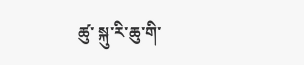ཚུ་ སྐུ་རི་ཆུ་གི་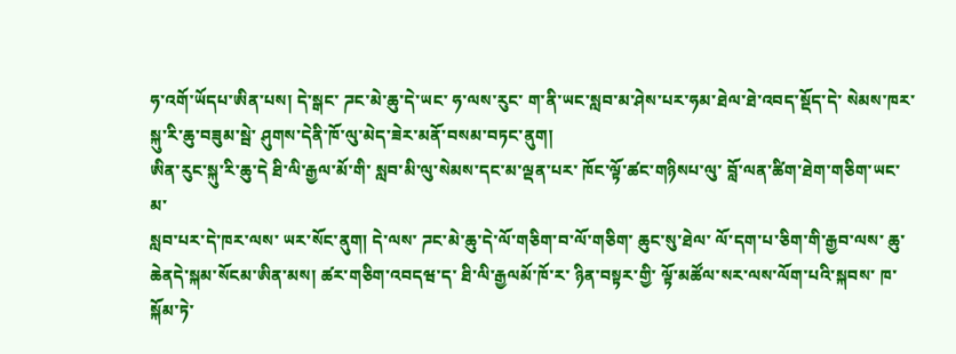ཧ་འགོ་ཡོདཔ་ཨིན་པས། དེ་སྒང་ ཌང་མེ་ཆུ་དེ་ཡང་ ཧ་ལས་རུང་ ག་ནི་ཡང་སླབ་མ་ཤེས་པར་ཧམ་ཐེལ་ཐེ་འབད་སྡོད་དེ་ སེམས་ཁར་ སྐུ་རི་ཆུ་བཟུམ་སྦེ་ ཤུགས་དེནི་ཁོ་ལུ་མེད་ཟེར་མནོ་བསམ་བཏང་ནུག།
ཨིན་རུང་སྐུ་རི་ཆུ་དེ ཐི་ལི་རྒྱལ་མོ་གི་ སླབ་མི་ལུ་སེམས་དང་མ་ལྡན་པར་ ཁོང་ལྟོ་ཚང་གཉིསཔ་ལུ་ བློ་ལན་ཚིག་ཐེག་གཅིག་ཡང་ མ་
སླབ་པར་དེ་ཁར་ལས་ ཡར་སོང་ནུག། དེ་ལས་ ཌང་མེ་ཆུ་དེ་ལོ་གཅིག་བ་ལོ་གཅིག་ ཆུང་སུ་ཐེལ་ ལོ་དག་པ་ཅིག་གི་རྒྱབ་ལས་ ཆུ་ཆེནདེ་སྐམ་སོངམ་ཨིན་མས། ཚར་གཅིག་འབདཝ་ད་ ཐི་ལི་རྒྱལམོ་ཁོ་ར་ ཉིན་བསྟར་གྱི་ ལྟོ་མཚོལ་སར་ལས་ལོག་པའི་སྐབས་ ཁ་སྐོམ་ཏེ་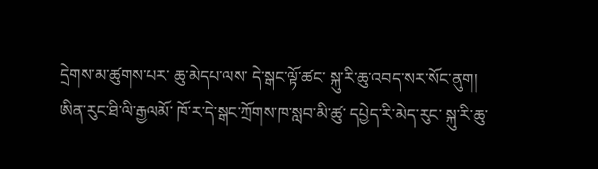དྲེགས་མ་ཚུགས་པར་ ཆུ་མེདཔ་ལས་ དེ་སྒང་ལྟོ་ཚང་ སྐུ་རི་ཆུ་འབད་སར་སོང་ནུག།
ཨིན་རུང་ཐི་ལི་རྒྱལམོ་ ཁོ་ར་དེ་སྒང་ཀྲོགས་ཁ་སླབ་མི་ཚུ་ དཔྱེད་རི་མེད་རུང་ སྐུ་རི་ཆུ་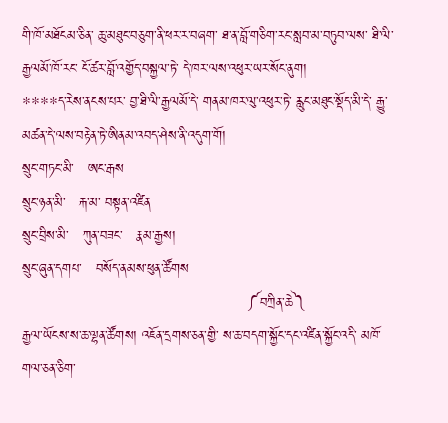གི་ཁོ་མཐོངམ་ཅིན་ ཆུ་མཐུང་བཅུག་ནི་ཕར་ར་བཞག་ ཐ་ན་བློ་གཅིག་རང་སླབ་མ་བཏུབ་ལས་ ཐི་ལི་རྒྱལམོ་ཁོ་རང་ ངོ་ཚར་བློ་འགྱོད་བསྐྱལ་ཏེ་ དེ་ཁར་ལས་འཕུར་ཡར་སོང་ནུག།
****ད་རེས་ནངས་པར་ བྱ་ཐི་ལི་རྒྱལམོ་དེ་ གནམ་ཁར་ལུ་འཕུར་ཏེ་ རླུང་མཐུང་སྡོད་མི་དེ་ རྒྱུ་མཚན་དེ་ལས་བརྟེན་ཏེ་ཨིནམ་འབད་ཤེས་ནི་འདུག་གོ།
སྲུང་གཏང་མི་   ཨང་རྒས
སྲུང་ཉན་མི་   རྐ་མ་ བསྟན་འཛིན
སྲུང་བྲིས་མི་   ཀུན་བཟང་   རྣམ་རྒྱས།
སྲུང་ཞུན་དགཔ་   བསོད་ནམས་ཕུན་ཚོགས
                                                ༼བཀྲིན་ཆེ༽
རྒྱལ་ཡོངས་ས་ཆ་ལྷན་ཚོགས། འཇོན་དྲགས་ཅན་གྱི་ ས་ཆ་བདག་སྐྱོང་དང་འཛིན་སྐྱོང་འདི་ མཁོ་གལ་ཅན་ཅིག་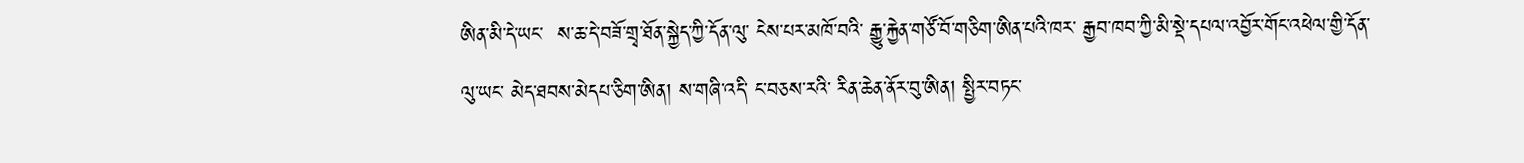ཨིན་མི་དེ་ཡང་  ས་ཆ་དེ་བཟོ་གྲྭ་ཐོན་སྐྱེད་ཀྱི་དོན་ལུ་ ངེས་པར་མཁོ་བའི་ རྒྱུ་རྐྱེན་གཙོ་བོ་གཅིག་ཨིན་པའི་ཁར་ རྒྱབ་ཁབ་ཀྱི་མི་སྡེ་དཔལ་འབྱོར་གོང་འཕེལ་གྱི་དོན་ལུ་ཡང་ མེད་ཐབས་མེདཔ་ཅིག་ཨིན། ས་གཞི་འདི་ ང་བཅས་རའི་ རིན་ཆེན་ནོར་བུ་ཨིན། སྤྱིར་བཏང་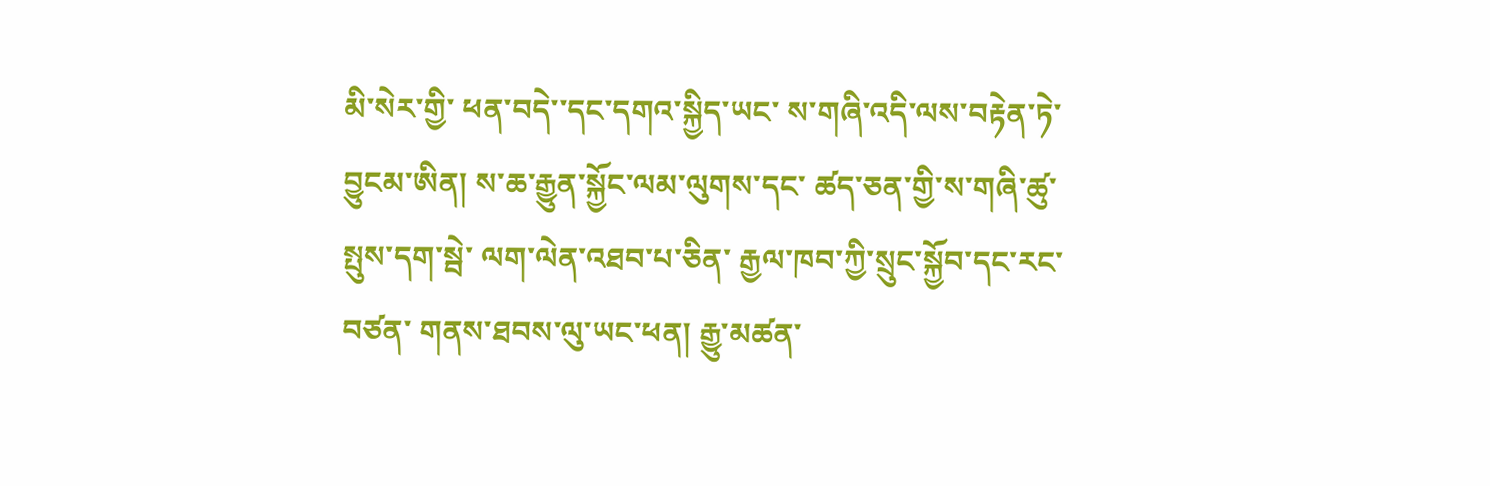མི་སེར་གྱི་ ཕན་བདེ་་དང་དགའ་སྐྱིད་ཡང་ ས་གཞི་འདི་ལས་བརྟེན་ཏེ་ བྱུངམ་ཨིན། ས་ཆ་རྒྱུན་སྐྱོང་ལམ་ལུགས་དང་ ཚད་ཅན་གྱི་ས་གཞི་ཚུ་ སྤུས་དག་སྦེ་ ལག་ལེན་འཐབ་པ་ཅིན་ རྒྱལ་ཁབ་ཀྱི་སྲུང་སྐྱོབ་དང་རང་བཙན་ གནས་ཐབས་ལུ་ཡང་ཕན། རྒྱུ་མཚན་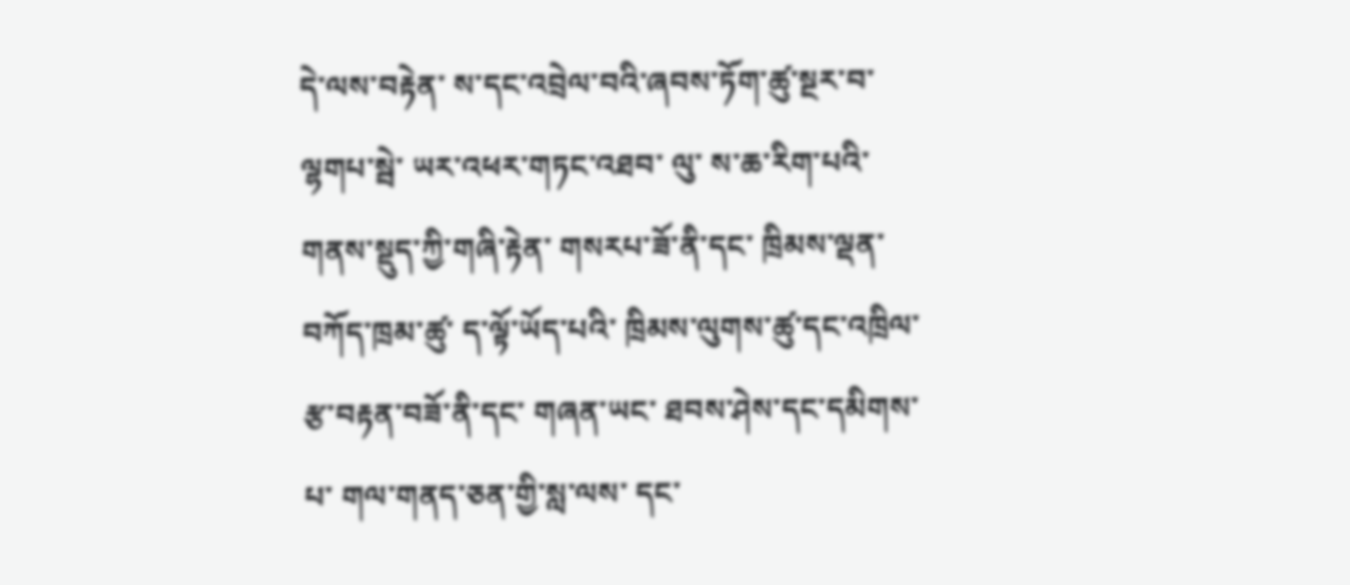དེ་ལས་བརྟེན་ ས་དང་འབྲེལ་བའི་ཞབས་ཏོག་ཚུ་སྔར་བ་ལྷགཔ་སྦེ་ ཡར་འཕར་གཏང་འཐབ་ ལུ་ ས་ཆ་རིག་པའི་གནས་སྡུད་ཀྱི་གཞི་རྟེན་ གསརཔ་ཟོ་ནི་དང་ ཁྲིམས་ལྡན་བཀོད་ཁྲམ་ཚུ་ ད་ལྟོ་ཡོད་པའི་ ཁྲིམས་ལུགས་ཚུ་དང་འཁྲིལ་ རྩ་བརྟན་བཟོ་ནི་དང་ གཞན་ཡང་ ཐབས་ཤེས་དང་དམིགས་པ་ གལ་གནད་ཅན་གྱི་སླ་ལས་ དང་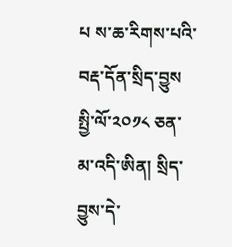པ ས་ཆ་རིགས་པའི་བརྡ་དོན་སྲིད་བྱུས སྤྱི་ལོ་༢༠༡༨ ཅན་མ་འདི་ཨིན། སྲིད་བྱུས་དེ་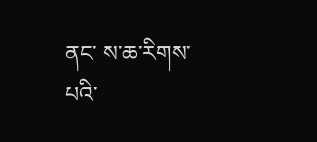ནང་ ས་ཆ་རིགས་པའི་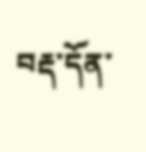བརྡ་དོན་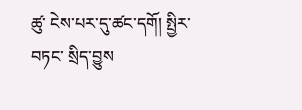ཚུ་ ངེས་པར་དུ་ཚང་དགོ། སྤྱིར་བཏང་ སྲིད་བྱུས